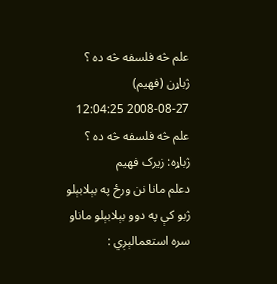علم څه فلسفه څه ده ؟ ژباړن (فهيم)
2008-08-27 12:04:25
علم څه فلسفه څه ده ؟
ژباړه: زيرک فهيم
دعلم مانا نن ورځ په بېلابېلو ژبو کې په دوو بېلابېلو ماناو سره استعمالېږي :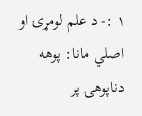١ :- د علم لومړۍ او اصلي مانا: پوهه دناپوهۍ پر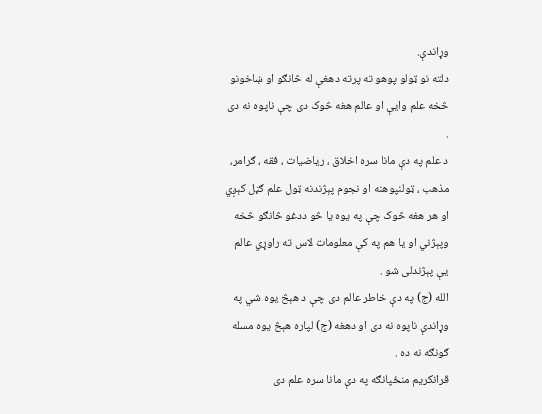وړاندې.
دلته نو ټولو پوهو ته پرته دهغې له څانګو او ښاخونو څخه علم وايې او عالم هغه څوک دى چې ناپوه نه دى .
د علم په دې مانا سره اخلاق ، رياضيات ، فقه ، ګرامر، مذهب ، ټولنپوهنه او نجوم پېژندنه ټول علم ګڼل کېږي او هر هغه څوک چې په يوه يا څو ددغو څانګو څخه وپېژني او يا هم په کې معلومات لاس ته راوړي عالم يې پېژندلى شو .
الله (ج) په دې خاطر عالم دى چې د هېڅ يوه شي په وړاندې ناپوه نه دى او دهغه (ج) لپاره هېڅ يوه مسله ګونګه نه ده .
قرانکريم منځپانګه په دې مانا سره علم دى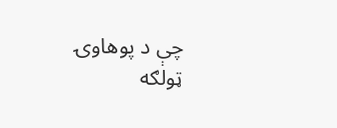چې د پوهاوۍ ټولګه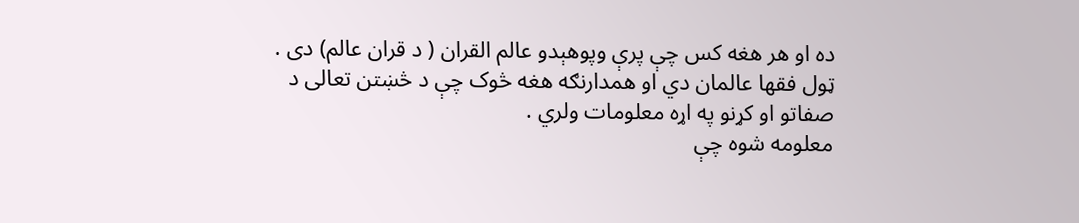ده او هر هغه کس چې پرې وپوهېدو عالم القران ( د قران عالم) دى .
ټول فقها عالمان دي او همدارنګه هغه څوک چې د څښتن تعالى د صفاتو او کړنو په اړه معلومات ولري .
معلومه شوه چې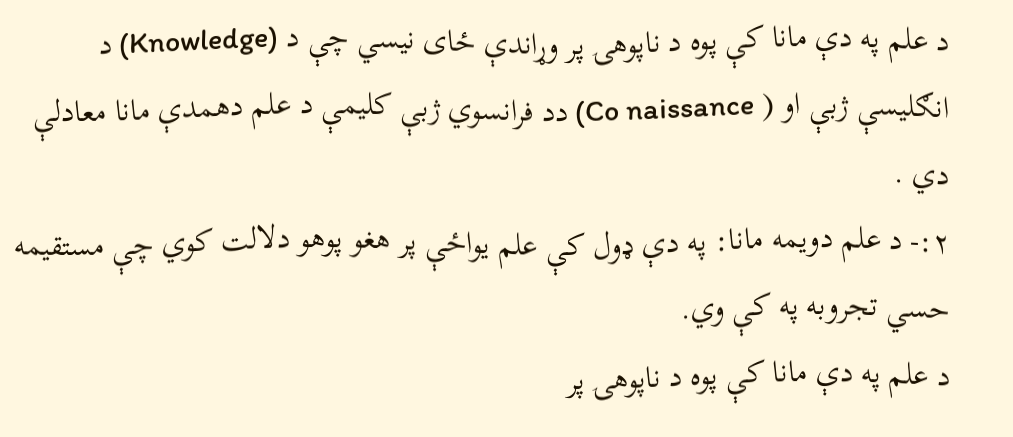د علم په دې مانا کې پوه د ناپوهۍ پر وړاندې ځاى نيسي چې د (Knowledge) د انګليسې ژبې او ( Co naissance) دد فرانسوي ژبې کليمې د علم دهمدې مانا معادلې دي .
٢:- د علم دويمه مانا: په دې ډول کې علم يواځې پر هغو پوهو دلالت کوي چې مستقيمه حسي تجروبه په کې وي.
د علم په دې مانا کې پوه د ناپوهۍ پر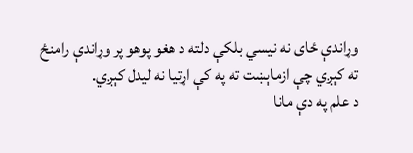وړاندې ځاى نه نيسي بلکې دلته د هغو پوهو پر وړاندې رامنځ ته کېږي چې ازماېښت ته په کې اړتيا نه ليدل کېږي.
د علم په دې مانا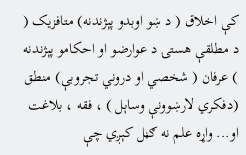کې اخلاق ( د ښو اوبدو پېژندنه) متافزيک ( د مطلقې هستۍ د عوارضو او احکامو پېژندنه ) عرفان ( شخصي او دروني تجروبې) منطق (دفکري لارښوونې وساېل ) ، فقه ، بلاغت او... واړه علم نه ګڼل کېږي چې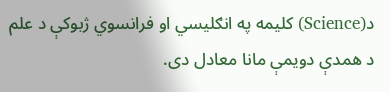د(Science) کليمه په انګليسي او فرانسوي ژبوکې د علم د همدې دويمې مانا معادل دى.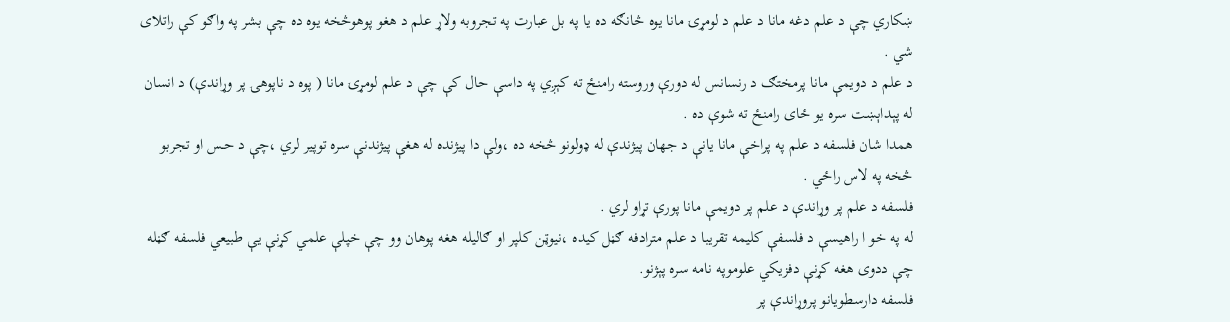ښکاري چې د علم دغه مانا د علم د لومړۍ مانا يوه څانګه ده يا په بل عبارت په تجروبه ولاړ علم د هغو پوهوڅخه يوه ده چې بشر په واګو کې راتلاى شي .
د علم د دويمې مانا پرمختګ د رنسانس له دورې وروسته رامنځ ته کېږي په داسې حال کې چې د علم لومړۍ مانا ( پوه د ناپوهۍ پر وړاندې) د انسان له پېداېښت سره يو ځاى رامنځ ته شوې ده .
همدا شان فلسفه د علم په پراخې مانا يانې د جهان پيژندې له ډولونو څخه ده ،ولې دا پيژنده له هغې پيژندنې سره توپير لري ،چې د حـس او تجربو څخه په لاس راځي .
فلسفه د علم پر وړاندې د علم پر دويمې مانا پورې تړاو لري .
له په خو ا راهيسې د فلسفې کليمه تقريبا د علم مترادفه ګڼل کيده ،نيوټن کلپر او ګاليله هغه پوهان وو چې خپلې علمي کړنې يې طبيعي فلسفه ګڼله چې ددوى هغه کړنې دفزيکي علوموپه نامه سره پېژنو.
فلسفه دارسطويانو پروړاندې پر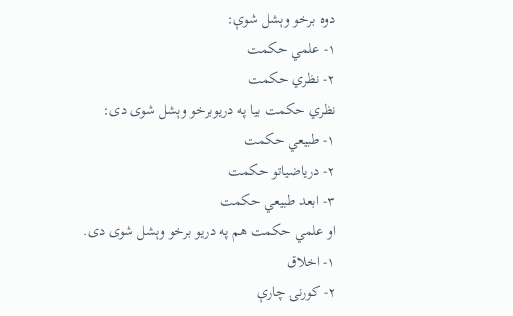دوه برخو وېشل شوې:
١- علمي حکمت
٢- نظري حکمت
نظري حکمت بيا په دريوبرخو وېشل شوى دى:
١- طبيعي حکمت
٢- درياضياتو حکمت
٣- ابعد طبيعي حکمت
او علمي حکمت هم په دريو برخو وېشل شوى دى.
١- اخلاق
٢- کورنۍ چارې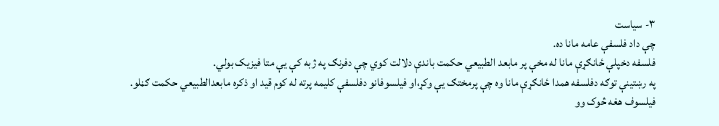٣- سياست
چې داد فلسفې عامه مانا ده.
فلسفه دخپلې ځانګړې مانا له مخې پر مابعد الطبيعي حکمت باندې دلالت کوي چې دفرنګ په ژبه کې يې متا فيزيک بولي.
په رښتينې توګه دفلسفه همدا ځانګړې مانا وه چې پرمختګ يې وکړ،او فيلسوفانو دفلسفې کليمه پرته له کوم قيد او ذکره مابعدالطبيعي حکمت ګڼلو.
فيلسوف هغه څوک وو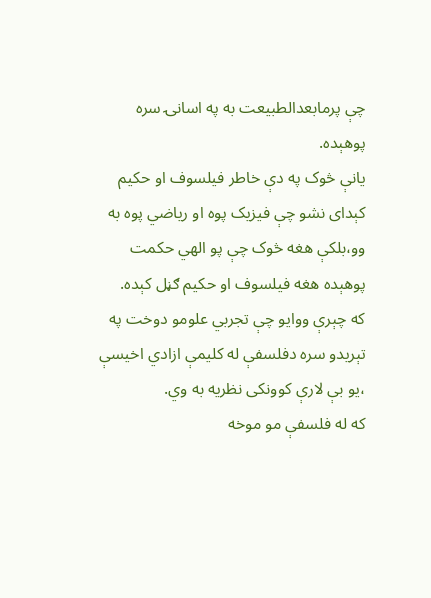چې پرمابعدالطبيعت به په اسانۍ سره پوهېده.
يانې څوک په دې خاطر فيلسوف او حکيم کېداى نشو چې فيزيک پوه او رياضي پوه به وو،بلکې هغه څوک چې پو الهي حکمت پوهېده هغه فيلسوف او حکيم ګڼل کېده.
که چېرې ووايو چې تجربي علومو دوخت په تېريدو سره دفلسفې له کليمې ازادي اخيسې ،يو بې لارې کوونکى نظريه به وي.
که له فلسفې مو موخه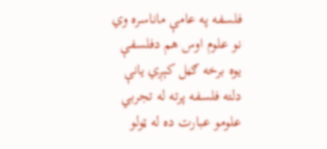فلسفه په عامې ماناسره وي نو علوم اوس هم دفلسفې يوه برخه ګڼل کېږي يانې دلته فلسفه پرته له تجربي علومو عبارت ده له ټولو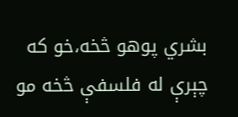بشري پوهو څخه،خو که چېرې له فلسفې څخه مو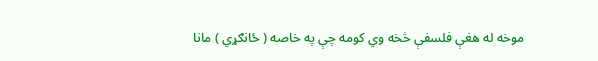موخه له هغې فلسفې څخه وي کومه چې په خاصه ( ځانګړي ) مانا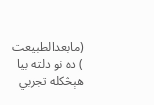(مابعدالطبيعت ) ده نو دلته بيا هېڅکله تجربي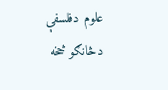علوم دفلسفې دڅانګو څخه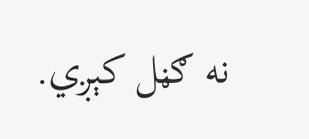نه ګڼل کېږي.